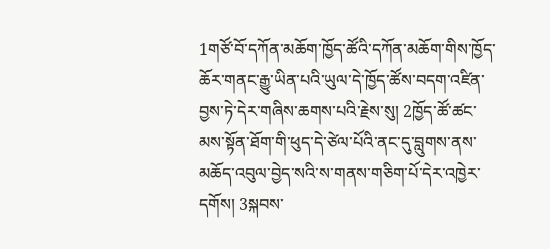1གཙོ་བོ་དཀོན་མཆོག་ཁྱོད་ཚོའི་དཀོན་མཆོག་གིས་ཁྱོད་ཆོར་གནང་རྒྱུ་ཡིན་པའི་ཡུལ་དེ་ཁྱོད་ཚོས་བདག་འཛིན་བྱས་ཏེ་དེར་གཞིས་ཆགས་པའི་རྗེས་སུ། 2ཁྱོད་ཚོ་ཚང་མས་སྟོན་ཐོག་གི་ཕུད་དེ་ཙེལ་པོའི་ནང་དུ་བླུགས་ནས་མཆོད་འབུལ་བྱེད་སའི་ས་གནས་གཅིག་པོ་དེར་འཁྱེར་དགོས། 3སྐབས་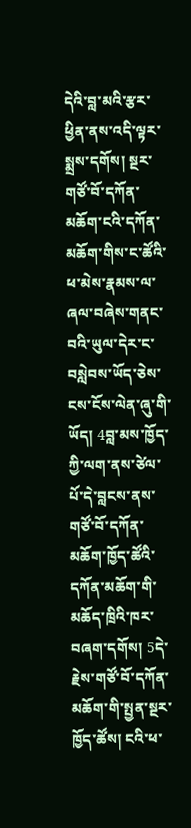དེའི་བླ་མའི་རྩར་ཕྱིན་ནས་འདི་ལྟར་སྨྲས་དགོས། སྔར་གཙོ་བོ་དཀོན་མཆོག་ངའི་དཀོན་མཆོག་གིས་ང་ཚོའི་ཕ་མེས་རྣམས་ལ་ཞལ་བཞེས་གནང་བའི་ཡུལ་དེར་ང་བསླེབས་ཡོད་ཅེས་ངས་ངོས་ལེན་ཞུ་གི་ཡོད། 4བླ་མས་ཁྱོད་ཀྱི་ལག་ནས་ཙེལ་པོ་དེ་བླངས་ནས་གཙོ་བོ་དཀོན་མཆོག་ཁྱོད་ཚོའི་དཀོན་མཆོག་གི་མཆོད་ཁྲིའི་ཁར་བཞག་དགོས། 5དེ་རྗེས་གཙོ་བོ་དཀོན་མཆོག་གི་སྤྱན་སྔར་ཁྱོད་ཚོས། ངའི་ཕ་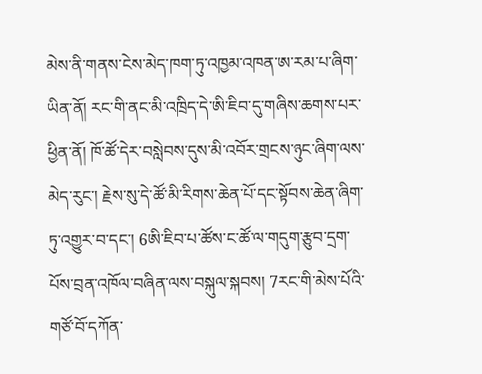མེས་ནི་གནས་ངེས་མེད་ཁག་ཏུ་འཁྱམ་འཁན་ཨ་རམ་པ་ཞིག་ཡིན་ནོ། རང་གི་ནང་མི་འཁྲིད་དེ་ཨི་ཇིབ་དུ་གཞིས་ཆགས་པར་ཕྱིན་ནོ། ཁོ་ཚོ་དེར་བསླེབས་དུས་མི་འབོར་གྲངས་ཉུང་ཞིག་ལས་མེད་རུང་། རྗེས་སུ་དེ་ཚོ་མི་རིགས་ཆེན་པོ་དང་སྟོབས་ཆེན་ཞིག་ཏུ་འགྱུར་བ་དང་། 6ཨི་ཇིབ་པ་ཚོས་ང་ཚོ་ལ་གདུག་རྩུབ་དྲག་པོས་བྲན་འཁོལ་བཞིན་ལས་བསྐུལ་སྐབས། 7རང་གི་མེས་པོའི་གཙོ་བོ་དཀོན་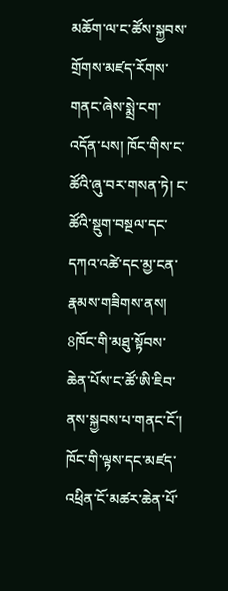མཆོག་ལ་ང་ཚོས་སྐྱབས་གྲོགས་མཛད་རོགས་གནང་ཞེས་སྨྲེ་ངག་འདོན་པས། ཁོང་གིས་ང་ཚོའི་ཞུ་བར་གསན་ཏེ། ང་ཚོའི་སྡུག་བསྔལ་དང་དཀའ་འཚེ་དང་མྱ་ངན་རྣམས་གཟིགས་ནས། 8ཁོང་གི་མཐུ་སྟོབས་ཆེན་པོས་ང་ཚོ་ཨི་ཇིབ་ནས་སྐྱབས་པ་གནང་ངོ་། ཁོང་གི་ལྟས་དང་མཛད་འཕྲིན་ངོ་མཚར་ཆེན་པོ་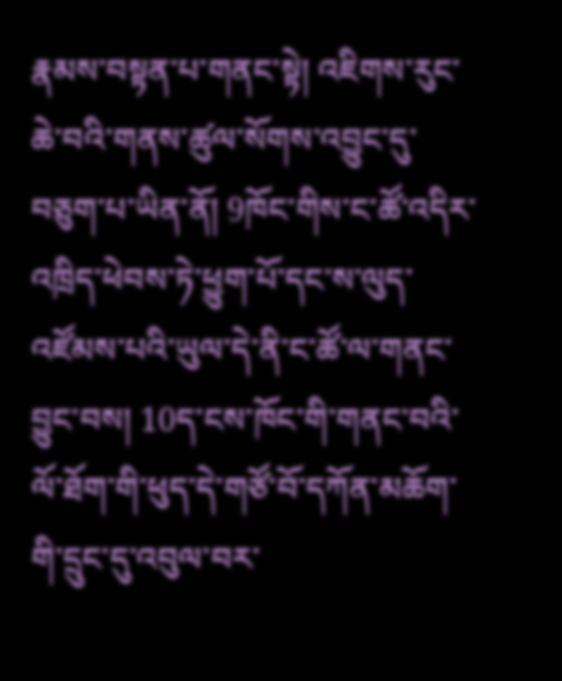རྣམས་བསྟན་པ་གནང་སྟེ། འཇིགས་རུང་ཆེ་བའི་གནས་ཚུལ་སོགས་འབྱུང་དུ་བཅུག་པ་ཡིན་ནོ། 9ཁོང་གིས་ང་ཚོ་འདིར་འཁྲིད་ཕེབས་ཏེ་ཕྱུག་པོ་དང་ས་ལུད་འཛོམས་པའི་ཡུལ་དེ་ནི་ང་ཚོ་ལ་གནང་བྱུང་བས། 10ད་ངས་ཁོང་གི་གནང་བའི་ལོ་ཐོག་གི་ཕུད་དེ་གཙོ་བོ་དཀོན་མཆོག་གི་དྲུང་དུ་འབུལ་བར་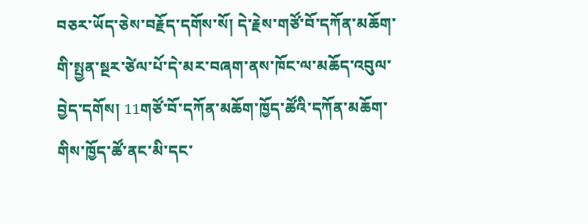བཅར་ཡོད་ཅེས་བརྗོད་དགོས་སོ། དེ་རྗེས་གཙོ་བོ་དཀོན་མཆོག་གི་སྤྱན་སྔར་ཙེལ་པོ་དེ་མར་བཞག་ནས་ཁོང་ལ་མཆོད་འབུལ་བྱེད་དགོས། 11གཙོ་བོ་དཀོན་མཆོག་ཁྱོད་ཚོའི་དཀོན་མཆོག་གིས་ཁྱོད་ཚོ་ནང་མི་དང་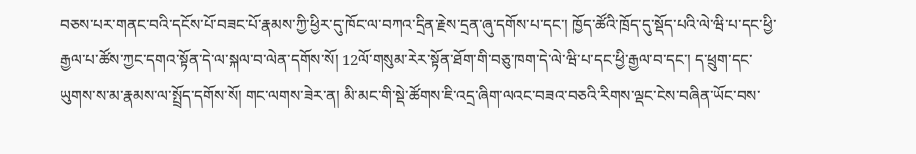བཅས་པར་གནང་བའི་དངོས་པོ་བཟང་པོ་རྣམས་ཀྱི་ཕྱིར་དུ་ཁོང་ལ་བཀའ་དྲིན་རྗེས་དྲན་ཞུ་དགོས་པ་དང་། ཁྱོད་ཚོའི་ཁྲོད་དུ་སྡོད་པའི་ལེ་ཝི་པ་དང་ཕྱི་རྒྱལ་པ་ཚོས་ཀྱང་དགའ་སྟོན་དེ་ལ་སྐལ་བ་ལེན་དགོས་སོ། 12ལོ་གསུམ་རེར་སྟོན་ཐོག་གི་བཅུ་ཁག་དེ་ལེ་ཝི་པ་དང་ཕྱི་རྒྱལ་བ་དང་། ད་ཕྲུག་དང་ཡུགས་ས་མ་རྣམས་ལ་སྤྲོད་དགོས་སོ། གང་ལགས་ཟེར་ན། མི་མང་གི་སྡེ་ཚོགས་ཇི་འདྲ་ཞིག་ལའང་བཟའ་བཅའི་རིགས་ལྡང་ངེས་བཞིན་ཡོང་བས་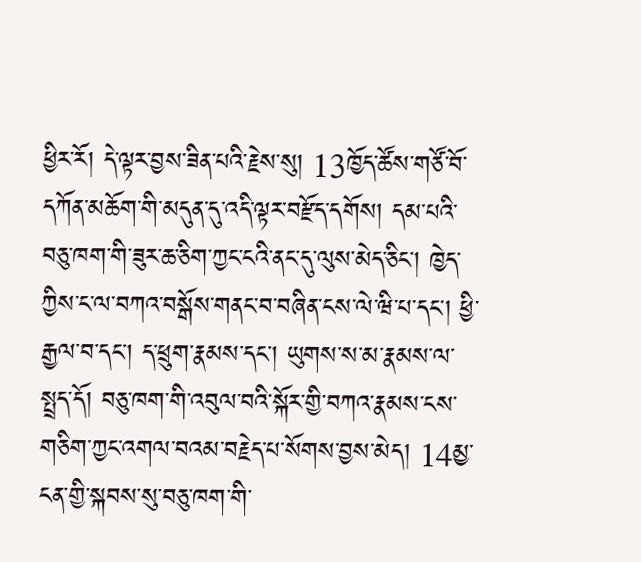ཕྱིར་རོ། དེ་ལྟར་བྱས་ཟིན་པའི་རྗེས་སུ། 13ཁྱོད་ཚོས་གཙོ་བོ་དཀོན་མཆོག་གི་མདུན་དུ་འདི་ལྟར་བརྫོད་དགོས། དམ་པའི་བཅུ་ཁག་གི་ཟུར་ཆ་ཅིག་ཀྱང་ངའི་ནང་དུ་ལུས་མེད་ཅིང་། ཁྱེད་ཀྱིས་ང་ལ་བཀའ་བསྒོས་གནང་བ་བཞིན་ངས་ལེ་ཝི་པ་དང་། ཕྱི་རྒྱལ་བ་དང་། ད་ཕྲུག་རྣམས་དང་། ཡུགས་ས་མ་རྣམས་ལ་སྤྲད་དོ། བཅུ་ཁག་གི་འབུལ་བའི་སྐོར་གྱི་བཀའ་རྣམས་ངས་གཅིག་ཀྱང་འགལ་བའམ་བརྗེད་པ་སོགས་བྱས་མེད། 14མྱ་ངན་གྱི་སྐབས་སུ་བཅུ་ཁག་གི་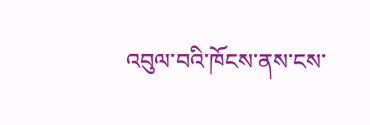འབུལ་བའི་ཁོངས་ནས་ངས་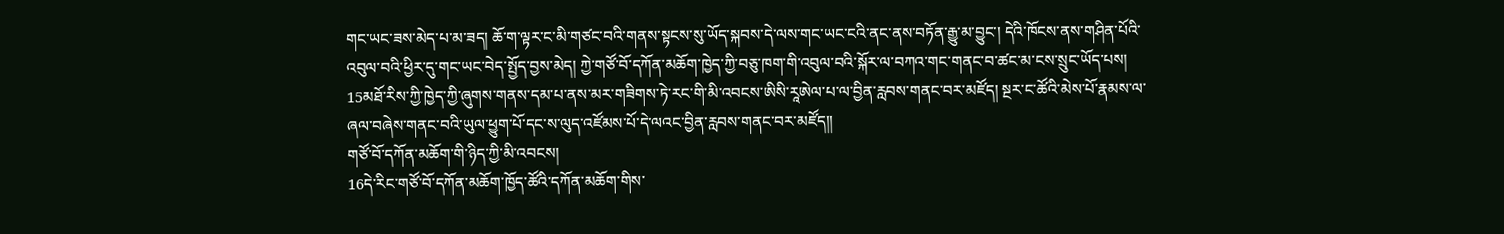གང་ཡང་ཟས་མེད་པ་མ་ཟད། ཆོ་ག་ལྟར་ང་མི་གཙང་བའི་གནས་སྟངས་སུ་ཡོད་སྐབས་དེ་ལས་གང་ཡང་ངའི་ནང་ནས་བཏོན་རྒྱུ་མ་བྱུང་། དེའི་ཁོངས་ནས་གཤིན་པོའི་འབུལ་བའི་ཕྱིར་དུ་གང་ཡང་བེད་སྤྱོད་བྱས་མེད། ཀྱེ་གཙོ་བོ་དཀོན་མཆོག་ཁྱེད་ཀྱི་བཅུ་ཁག་གི་འབུལ་བའི་སྐོར་ལ་བཀའ་གང་གནང་བ་ཚང་མ་ངས་སྲུང་ཡོད་པས། 15མཐོ་རིས་ཀྱི་ཁྱེད་ཀྱི་ཞུགས་གནས་དམ་པ་ནས་མར་གཟིགས་ཏེ་རང་གི་མི་འབངས་ཨིསི་རཱཨེལ་པ་ལ་བྱིན་རླབས་གནང་བར་མཛོད། སྔར་ང་ཚོའི་མེས་པོ་རྣམས་ལ་ཞལ་བཞེས་གནང་བའི་ཡུལ་ཕྱུག་པོ་དང་ས་ལུད་འཛོམས་པོ་དེ་ལའང་བྱིན་རླབས་གནང་བར་མཛོད༎
གཙོ་བོ་དཀོན་མཆོག་གི་ཉིད་ཀྱི་མི་འབངས།
16དེ་རིང་གཙོ་བོ་དཀོན་མཆོག་ཁྱོད་ཚོའི་དཀོན་མཆོག་གིས་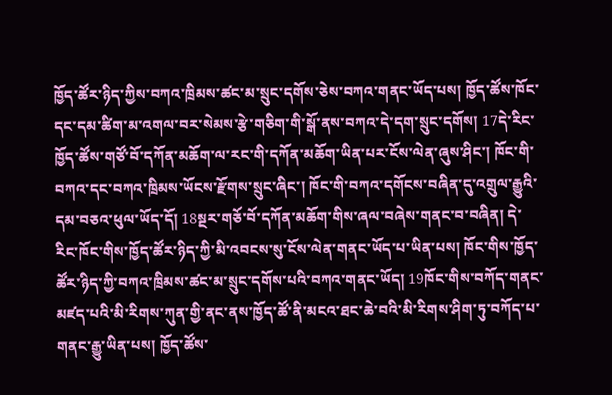ཁྱོད་ཚོར་ཉིད་ཀྱིས་བཀའ་ཁྲིམས་ཚང་མ་སྲུང་དགོས་ཅེས་བཀའ་གནང་ཡོད་པས། ཁྱོད་ཚོས་ཁོང་དང་དམ་ཚིག་མ་འགལ་བར་སེམས་རྩེ་གཅིག་གི་སྒོ་ནས་བཀའ་དེ་དག་སྲུང་དགོས། 17དེ་རིང་ཁྱོད་ཚོས་གཙོ་བོ་དཀོན་མཆོག་ལ་རང་གི་དཀོན་མཆོག་ཡིན་པར་ངོས་ལེན་ཞུས་ཤིང་། ཁོང་གི་བཀའ་དང་བཀའ་ཁྲིམས་ཡོངས་རྫོགས་སྲུང་ཞིང་། ཁོང་གི་བཀའ་དགོངས་བཞིན་དུ་འགྲུལ་རྒྱུའི་དམ་བཅའ་ཕུལ་ཡོད་དོ། 18སྔར་གཅོ་བོ་དཀོན་མཆོག་གིས་ཞལ་བཞེས་གནང་བ་བཞིན། དེ་རིང་ཁོང་གིས་ཁྱོད་ཚོར་ཉིད་ཀྱི་མི་འབངས་སུ་ངོས་ལེན་གནང་ཡོད་པ་ཡིན་པས། ཁོང་གིས་ཁྱོད་ཚོར་ཉིད་ཀྱི་བཀའ་ཁྲིམས་ཚང་མ་སྲུང་དགོས་པའི་བཀའ་གནང་ཡོད། 19ཁོང་གིས་བཀོད་གནང་མཛད་པའི་མི་རིགས་ཀུན་གྱི་ནང་ནས་ཁྱོད་ཚོ་ནི་མངའ་ཐང་ཆེ་བའི་མི་རིགས་ཤིག་ཏུ་བཀོད་པ་གནང་རྒྱུ་ཡིན་པས། ཁྱོད་ཚོས་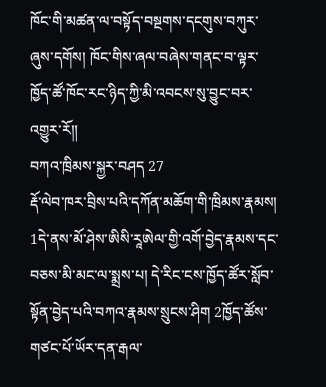ཁོང་གི་མཚན་ལ་བསྟོད་བསྔགས་དངགུས་བཀུར་ཞུས་དགོས། ཁོང་གིས་ཞལ་བཞེས་གནང་བ་ལྟར་ཁྱོད་ཚོ་ཁོང་རང་ཉིད་ཀྱི་མི་འབངས་སུ་བྱུང་བར་འགྱུར་རོ༎
བཀའ་ཁྲིམས་སྐྱར་བཤད 27
རྡོ་ལེབ་ཁར་བྲིས་པའི་དཀོན་མཆོག་གི་ཁྲིམས་རྣམས།
1དེ་ནས་མོ་ཤེས་ཨིསི་རཱཨེལ་གྱི་འགོ་བྱེད་རྣམས་དང་བཅས་མི་མང་ལ་སྨྲས་པ། དེ་རིང་ངས་ཁྱོད་ཚོར་སློབ་སྟོན་བྱེད་པའི་བཀའ་རྣམས་སྲུངས་ཤིག 2ཁྱོད་ཚོས་གཙང་པོ་ཡོར་དན་རྒལ་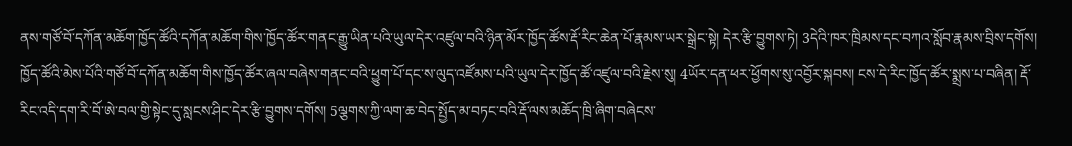ནས་གཙོ་བོ་དཀོན་མཆོག་ཁྱོད་ཚོའི་དཀོན་མཆོག་གིས་ཁྱོད་ཚོར་གནང་རྒྱུ་ཡིན་པའི་ཡུལ་དེར་འཛུལ་བའི་ཉིན་མོར་ཁྱོད་ཚོས་རྡོ་རིང་ཆེན་པོ་རྣམས་ཡར་སྒྲེང་སྟེ། དེར་རྩི་བྱུགས་ཏེ། 3དེའི་ཁར་ཁྲིམས་དང་བཀའ་སློབ་རྣམས་བྲིས་དགོས། ཁྱོད་ཚོའི་མེས་པོའི་གཙོ་བོ་དཀོན་མཆོག་གིས་ཁྱོད་ཚོར་ཞལ་བཞེས་གནང་བའི་ཕྱུག་པོ་དང་ས་ལུད་འཛོམས་པའི་ཡུལ་དེར་ཁྱོད་ཚོ་འཛུལ་བའི་རྗེས་སུ། 4ཡོར་དན་ཕར་ཕྱོགས་སུ་འབྱོར་སྐབས། ངས་དེ་རིང་ཁྱོད་ཚོར་སྨྲས་པ་བཞིན། རྡོ་རིང་འདི་དག་རི་བོ་ཨེ་བལ་གྱི་སྟེང་དུ་སླངས་ཤིང་དེར་རྩི་བྱུགས་དགོས། 5ལྕགས་ཀྱི་ལག་ཆ་བེད་སྤྱོད་མ་བཏང་བའི་རྡོ་ལས་མཆོད་ཁྲི་ཞིག་བཞེངས་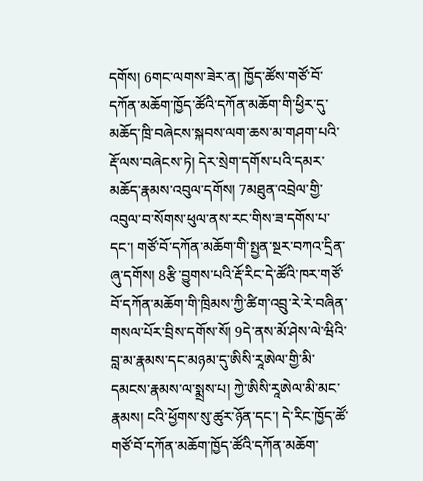དགོས། 6གང་ལགས་ཟེར་ན། ཁྱོད་ཚོས་གཙོ་བོ་དཀོན་མཆོག་ཁྱོད་ཚོའི་དཀོན་མཆོག་གི་ཕྱིར་དུ་མཆོད་ཁྲི་བཞེངས་སྐབས་ལག་ཆས་མ་གཤག་པའི་རྡོ་ལས་བཞེངས་ཏེ། དེར་སྲེག་དགོས་པའི་དམར་མཆོད་རྣམས་འབུལ་དགོས། 7མཐུན་འབྲེལ་གྱི་འབུལ་བ་སོགས་ཕུལ་ནས་རང་གིས་ཟ་དགོས་པ་དང་། གཙོ་བོ་དཀོན་མཆོག་གི་སྤྱན་སྔར་བཀའ་དྲིན་ཞུ་དགོས། 8རྩི་བྱུགས་པའི་རྡོ་རིང་དེ་ཚོའི་ཁར་གཙོ་བོ་དཀོན་མཆོག་གི་ཁྲིམས་ཀྱི་ཚིག་འབྲུ་རེ་རེ་བཞིན་གསལ་པོར་བྲིས་དགོས་སོ། 9དེ་ནས་མོ་ཤེས་ལེ་ཝིའི་བླ་མ་རྣམས་དང་མཉམ་དུ་ཨིསི་རཱཨེལ་གྱི་མི་དམངས་རྣམས་ལ་སྨྲས་པ། ཀྱེ་ཨིསི་རཱཨེལ་མི་མང་རྣམས། ངའི་ཕྱོགས་སུ་ཚུར་ཉོན་དང་། དེ་རིང་ཁྱོད་ཚོ་གཙོ་བོ་དཀོན་མཆོག་ཁྱོད་ཚོའི་དཀོན་མཆོག་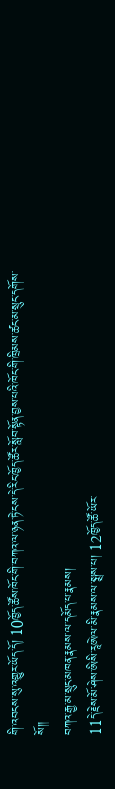གི་འབངས་སུ་འགྱུར་ཡོད་དོ། 10ཁྱོད་ཚོས་ཁོང་གི་བཀའ་ལ་ཉན་ཏེ་ངས་དེ་རིང་ཁྱོད་ཚོར་སློབ་སྟོན་བྱས་པའི་ཁོང་གི་ཁྲིམས་ཚང་མ་སྲུང་དགོས་སོ༎
བཀའ་རྒྱ་མ་སྲུང་མཁན་རྣམས་ལ་དམོད་པ་རྣམས།
11དེ་རྗེས་མོ་ཤེས་ཨིསི་རཱཨེལ་མི་རྣམས་ལ་སྨྲས་པ། 12ཁྱོད་ཚོ་ཡོར་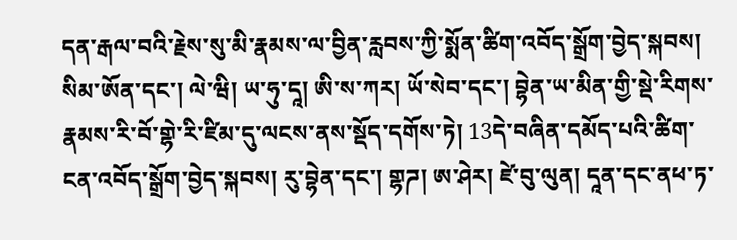དན་རྒལ་བའི་རྗེས་སུ་མི་རྣམས་ལ་བྱིན་རླབས་ཀྱི་སྨོན་ཚིག་འབོད་སྒྲོག་བྱེད་སྐབས། སིམ་ཨོན་དང་། ལེ་ཝི། ཡ་ཧུ་དཱ། ཨི་ས་ཀར། ཡོ་སེབ་དང་། བྷེན་ཡ་མིན་གྱི་སྡེ་རིགས་རྣམས་རི་བོ་གྷེ་རི་ཛིམ་དུ་ལངས་ནས་སྡོད་དགོས་ཏེ། 13དེ་བཞིན་དམོད་པའི་ཚིག་ངན་འབོད་སྒྲོག་བྱེད་སྐབས། རུ་བྷེན་དང་། གྷཌ། ཨ་ཤེར། ཛེ་བུ་ལུན། དཱན་དང་ནཕ་ཏ་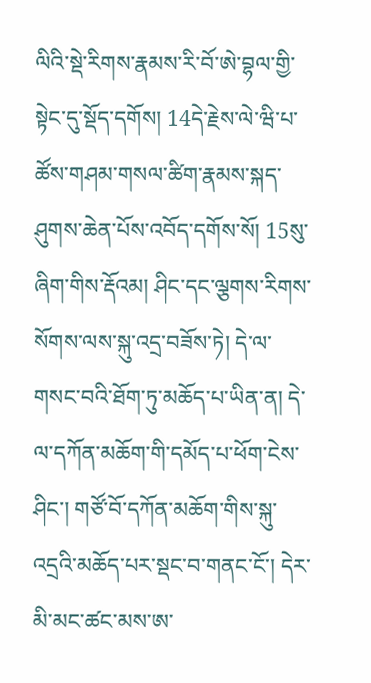ལིའི་སྡེ་རིགས་རྣམས་རི་བོ་ཨེ་བྷལ་གྱི་སྟེང་དུ་སྡོད་དགོས། 14དེ་རྗེས་ལེ་ཝི་པ་ཚོས་གཤམ་གསལ་ཚིག་རྣམས་སྐད་ཤུགས་ཆེན་པོས་འབོད་དགོས་སོ། 15སུ་ཞིག་གིས་རྡོའམ། ཤིང་དང་ལྕགས་རིགས་སོགས་ལས་སྐུ་འདྲ་བཟོས་ཏེ། དེ་ལ་གསང་བའི་ཐོག་ཏུ་མཆོད་པ་ཡིན་ན། དེ་ལ་དཀོན་མཆོག་གི་དམོད་པ་ཕོག་ངེས་ཤིང་། གཙོ་བོ་དཀོན་མཆོག་གིས་སྐུ་འདྲའི་མཆོད་པར་སྡང་བ་གནང་ངོ་། དེར་མི་མང་ཚང་མས་ཨ་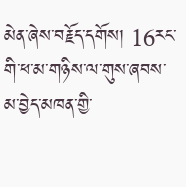མེན་ཞེས་བརྗོད་དགོས། 16རང་གི་ཕ་མ་གཉིས་ལ་གུས་ཞབས་མ་བྱེད་མཁན་གྱི་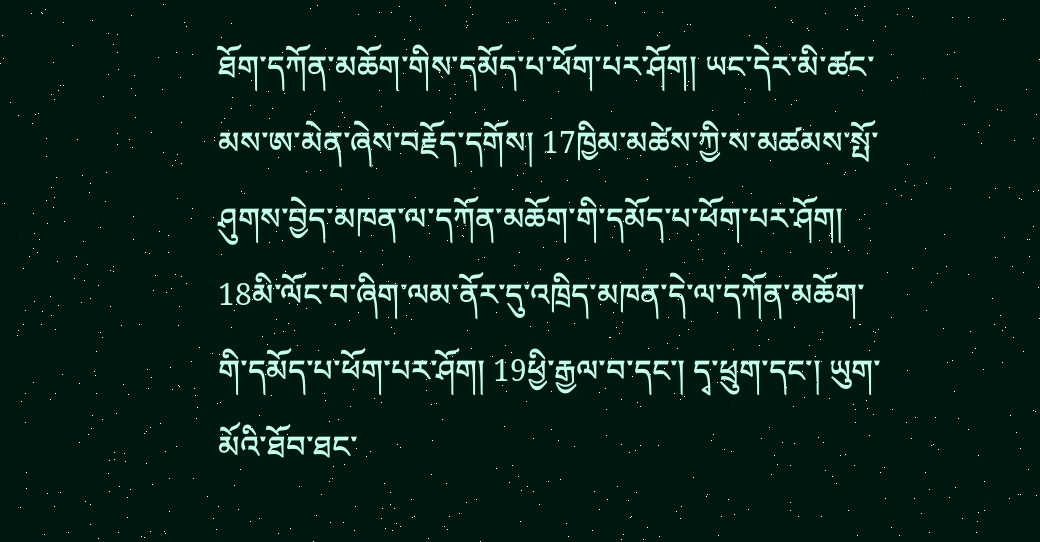ཐོག་དཀོན་མཆོག་གིས་དམོད་པ་ཕོག་པར་ཤོག། ཡང་དེར་མི་ཚང་མས་ཨ་མེན་ཞེས་བརྗོད་དགོས། 17ཁྱིམ་མཚེས་ཀྱི་ས་མཚམས་སྤོ་ཤུགས་བྱེད་མཁན་ལ་དཀོན་མཆོག་གི་དམོད་པ་ཕོག་པར་ཤོག། 18མི་ལོང་བ་ཞིག་ལམ་ནོར་དུ་འཁྲིད་མཁན་དེ་ལ་དཀོན་མཆོག་གི་དམོད་པ་ཕོག་པར་ཤོག། 19ཕྱི་རྒྱལ་བ་དང་། དྭ་ཕྲུག་དང་། ཡུག་མོའི་ཐོབ་ཐང་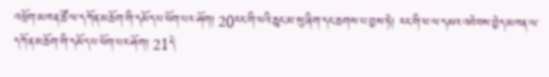འཕྲོག་མཁན་ཚོ་ལ་དཀོན་མཆོག་གི་དམོད་པ་ཕོག་པར་ཤོག། 20རང་གི་ཕའི་ཆུང་མ་སུ་ཞིག་དང་ཆགས་པ་བྱས་ཏེ། རང་གི་ཕ་ལ་དམའ་འབེབས་བྱེད་མཁན་ལ་དཀོན་མཆོག་གི་དམོད་པ་ཕོག་པར་ཤོག། 21དེ་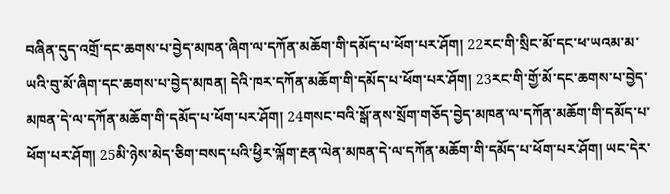བཞིན་དུད་འགྲོ་དང་ཆགས་པ་བྱེད་མཁན་ཞིག་ལ་དཀོན་མཆོག་གི་དམོད་པ་ཕོག་པར་ཤོག། 22རང་གི་སྲིང་མོ་དང་ཕ་ཡའམ་མ་ཡའི་བུ་མོ་ཞིག་དང་ཆགས་པ་བྱེད་མཁན། དེའི་ཁར་དཀོན་མཆོག་གི་དམོད་པ་ཕོག་པར་ཤོག། 23རང་གི་གྱོ་མོ་དང་ཆགས་པ་བྱེད་མཁན་དེ་ལ་དཀོན་མཆོག་གི་དམོད་པ་ཕོག་པར་ཤོག། 24གསང་བའི་སྒོ་ནས་སྲོག་གཅོད་བྱེད་མཁན་ལ་དཀོན་མཆོག་གི་དམོད་པ་ཕོག་པར་ཤོག། 25མི་ཉེས་མེད་ཅིག་བསད་པའི་ཕྱིར་ལྐོག་རྔན་ལེན་མཁན་དེ་ལ་དཀོན་མཆོག་གི་དམོད་པ་ཕོག་པར་ཤོག། ཡང་དེར་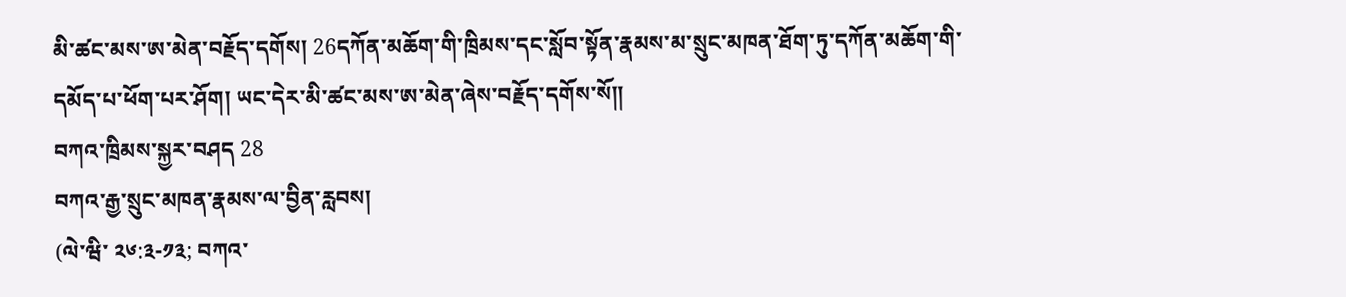མི་ཚང་མས་ཨ་མེན་བརྗོད་དགོས། 26དཀོན་མཆོག་གི་ཁྲིམས་དང་སློབ་སྟོན་རྣམས་མ་སྲུང་མཁན་ཐོག་ཏུ་དཀོན་མཆོག་གི་དམོད་པ་ཕོག་པར་ཤོག། ཡང་དེར་མི་ཚང་མས་ཨ་མེན་ཞེས་བརྗོད་དགོས་སོ༎
བཀའ་ཁྲིམས་སྐྱར་བཤད 28
བཀའ་རྒྱ་སྲུང་མཁན་རྣམས་ལ་བྱིན་རླབས།
(ལེ་ཝི་ ༢༦:༣-༡༣; བཀའ་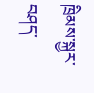ཁྲིམས་སྐྱར་བཤད་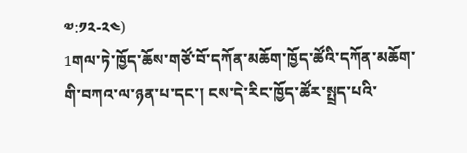༧:༡༢-༢༤)
1གལ་ཏེ་ཁྱོད་ཆོས་གཙོ་བོ་དཀོན་མཆོག་ཁྱོད་ཚོའི་དཀོན་མཆོག་གི་བཀའ་ལ་ཉན་པ་དང་། ངས་དེ་རིང་ཁྱོད་ཚོར་སྤྲད་པའི་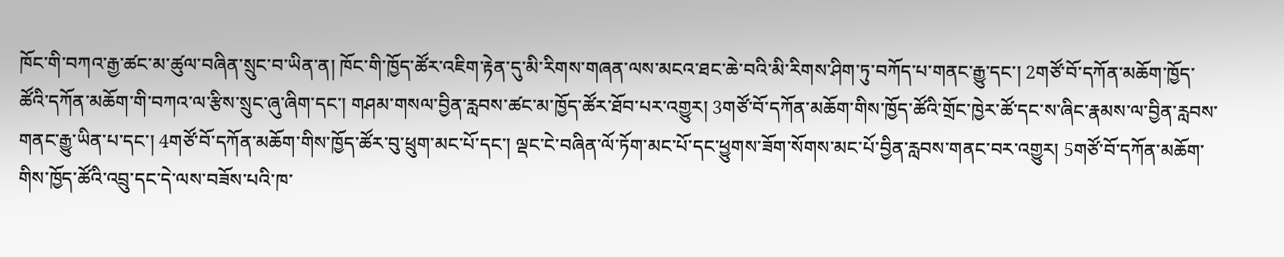ཁོང་གི་བཀའ་རྒྱ་ཚང་མ་ཚུལ་བཞིན་སྲུང་བ་ཡིན་ན། ཁོང་གི་ཁྱོད་ཚོར་འཇིག་རྟེན་དུ་མི་རིགས་གཞན་ལས་མངའ་ཐང་ཆེ་བའི་མི་རིགས་ཤིག་ཏུ་བཀོད་པ་གནང་རྒྱུ་དང་། 2གཙོ་བོ་དཀོན་མཆོག་ཁྱོད་ཚོའི་དཀོན་མཆོག་གི་བཀའ་ལ་རྩིས་སྲུང་ཞུ་ཞིག་དང་། གཤམ་གསལ་བྱིན་རླབས་ཚང་མ་ཁྱོད་ཚོར་ཐོབ་པར་འགྱུར། 3གཙོ་བོ་དཀོན་མཆོག་གིས་ཁྱོད་ཚོའི་གྲོང་ཁྱེར་ཚོ་དང་ས་ཞིང་རྣམས་ལ་བྱིན་རླབས་གནང་རྒྱུ་ཡིན་པ་དང་། 4གཙོ་བོ་དཀོན་མཆོག་གིས་ཁྱོད་ཚོར་བུ་ཕྲུག་མང་པོ་དང་། ལྡང་ངེ་བཞིན་ལོ་ཏོག་མང་པོ་དང་ཕྱུགས་ཟོག་སོགས་མང་པོ་བྱིན་རླབས་གནང་བར་འགྱུར། 5གཙོ་བོ་དཀོན་མཆོག་གིས་ཁྱོད་ཚོའི་འབྲུ་དང་དེ་ལས་བཟོས་པའི་ཁ་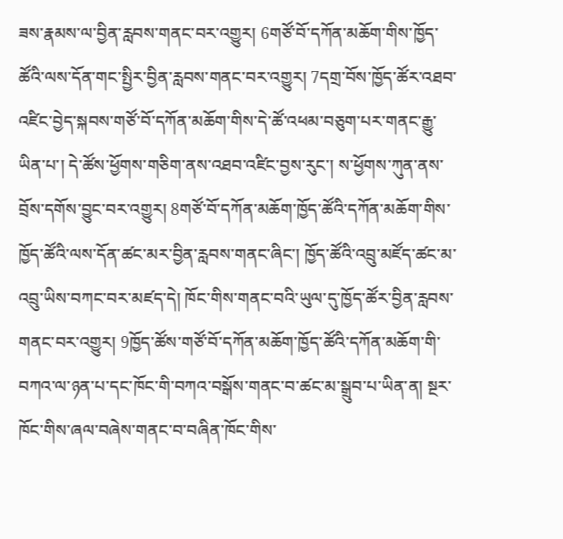ཟས་རྣམས་ལ་བྱིན་རླབས་གནང་བར་འགྱུར། 6གཙོ་བོ་དཀོན་མཆོག་གིས་ཁྱོད་ཚོའི་ལས་དོན་གང་སྤྱིར་བྱིན་རླབས་གནང་བར་འགྱུར། 7དགྲ་བོས་ཁྱོད་ཚོར་འཐབ་འཛིང་བྱེད་སྐབས་གཙོ་བོ་དཀོན་མཆོག་གིས་དེ་ཚོ་འཕམ་བཅུག་པར་གནང་རྒྱུ་ཡིན་པ་། དེ་ཚོས་ཕྱོགས་གཅིག་ནས་འཐབ་འཛིང་བྱས་རུང་། ས་ཕྱོགས་ཀུན་ནས་བྲོས་དགོས་བྱུང་བར་འགྱུར། 8གཙོ་བོ་དཀོན་མཆོག་ཁྱོད་ཚོའི་དཀོན་མཆོག་གིས་ཁྱོད་ཚོའི་ལས་དོན་ཚང་མར་བྱིན་རླབས་གནང་ཞིང་། ཁྱོད་ཚོའི་འབྲུ་མཛོད་ཚང་མ་འབྲུ་ཡིས་བཀང་བར་མཛད་དེ། ཁོང་གིས་གནང་བའི་ཡུལ་དུ་ཁྱོད་ཚོར་བྱིན་རླབས་གནང་བར་འགྱུར། 9ཁྱོད་ཚོས་གཙོ་བོ་དཀོན་མཆོག་ཁྱོད་ཚོའི་དཀོན་མཆོག་གི་བཀའ་ལ་ཉན་པ་དང་ཁོང་གི་བཀའ་བསྒོས་གནང་བ་ཚང་མ་སྒྲུབ་པ་ཡིན་ན། སྔར་ཁོང་གིས་ཞལ་བཞེས་གནང་བ་བཞིན་ཁོང་གིས་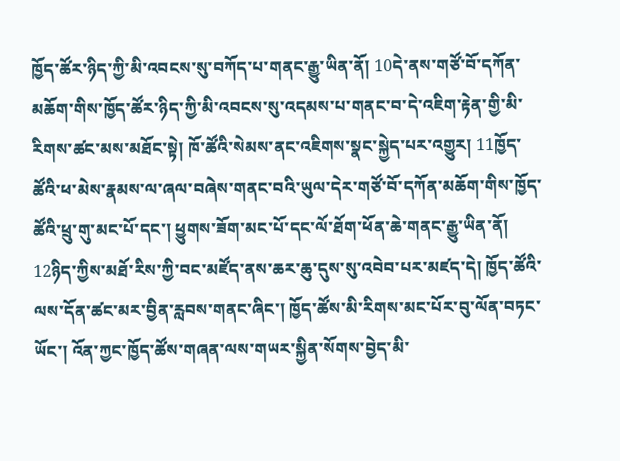ཁྱོད་ཚོར་ཉིད་ཀྱི་མི་འབངས་སུ་བཀོད་པ་གནང་རྒྱུ་ཡིན་ནོ། 10དེ་ནས་གཙོ་བོ་དཀོན་མཆོག་གིས་ཁྱོད་ཚོར་ཉིད་ཀྱི་མི་འབངས་སུ་འདམས་པ་གནང་བ་དེ་འཇིག་རྟེན་གྱི་མི་རིགས་ཚང་མས་མཐོང་སྟེ། ཁོ་ཚོའི་སེམས་ནང་འཇིགས་སྣང་སྐྱེད་པར་འགྱུར། 11ཁྱོད་ཚོའི་ཕ་མེས་རྣམས་ལ་ཞལ་བཞེས་གནང་བའི་ཡུལ་དེར་གཙོ་བོ་དཀོན་མཆོག་གིས་ཁྱོད་ཚོའི་ཕྲུ་གུ་མང་པོ་དང་། ཕྱུགས་ཟོག་མང་པོ་དང་ལོ་ཐོག་ཕོན་ཆེ་གནང་རྒྱུ་ཡིན་ནོ། 12ཉིད་ཀྱིས་མཐོ་རིས་ཀྱི་བང་མཛོད་ནས་ཆར་ཆུ་དུས་སུ་འབེབ་པར་མཛད་དེ། ཁྱོད་ཚོའི་ལས་དོན་ཚང་མར་བྱིན་རླབས་གནང་ཞིང་། ཁྱོད་ཚོས་མི་རིགས་མང་པོར་བུ་ལོན་བཏང་ཡོང་། འོན་ཀྱང་ཁྱོད་ཚོས་གཞན་ལས་གཡར་སྐྱིན་སོགས་བྱེད་མི་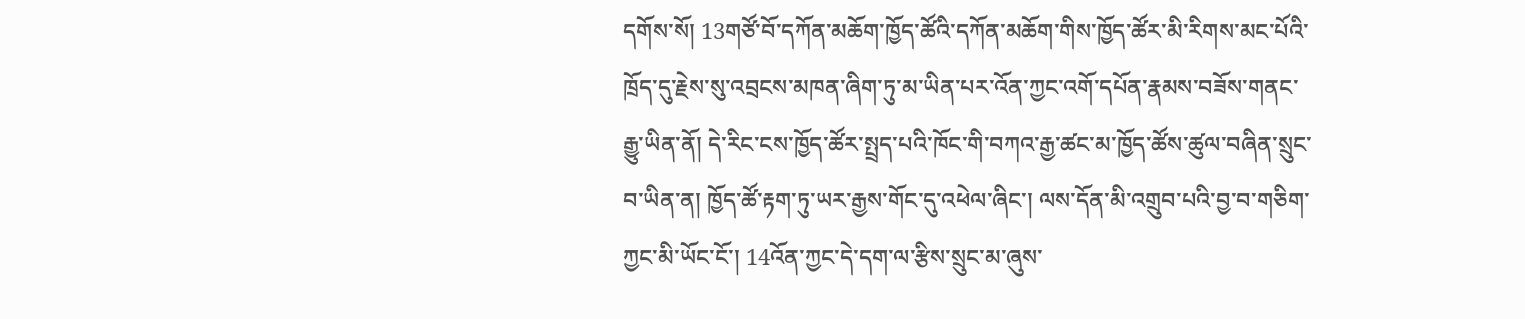དགོས་སོ། 13གཙོ་བོ་དཀོན་མཆོག་ཁྱོད་ཚོའི་དཀོན་མཆོག་གིས་ཁྱོད་ཚོར་མི་རིགས་མང་པོའི་ཁྲོད་དུ་རྗེས་སུ་འབྲངས་མཁན་ཞིག་ཏུ་མ་ཡིན་པར་འོན་ཀྱང་འགོ་དཔོན་རྣམས་བཟོས་གནང་རྒྱུ་ཡིན་ནོ། དེ་རིང་ངས་ཁྱོད་ཚོར་སྤྲད་པའི་ཁོང་གི་བཀའ་རྒྱ་ཚང་མ་ཁྱོད་ཚོས་ཚུལ་བཞིན་སྲུང་བ་ཡིན་ན། ཁྱོད་ཚོ་རྟག་ཏུ་ཡར་རྒྱས་གོང་དུ་འཕེལ་ཞིང་། ལས་དོན་མི་འགྲུབ་པའི་བྱ་བ་གཅིག་ཀྱང་མི་ཡོང་ངོ་། 14འོན་ཀྱང་དེ་དག་ལ་རྩིས་སྲུང་མ་ཞུས་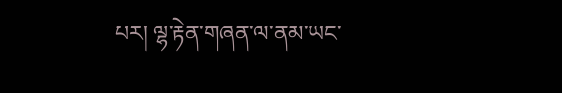པར། ལྷ་རྟེན་གཞན་ལ་ནམ་ཡང་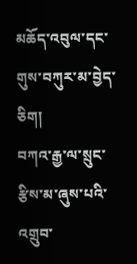མཆོད་འབུལ་དང་གུས་བཀུར་མ་བྱེད་ཅིག།
བཀའ་རྒྱ་ལ་སྲུང་རྩིས་མ་ཞུས་པའི་འགྲུབ་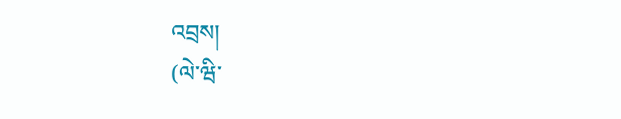འབྲས།
(ལེ་ཝི་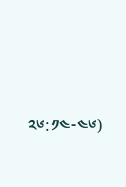༢༦:༡༤-༤༦)